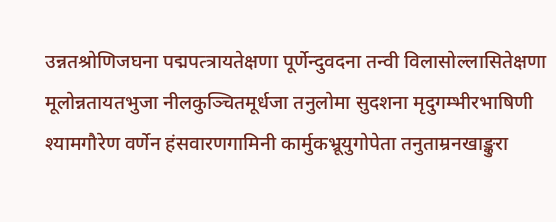उन्नतश्रोणिजघना पद्मपत्त्रायतेक्षणा पूर्णेन्दुवदना तन्वी विलासोल्लासितेक्षणा
मूलोन्नतायतभुजा नीलकुञ्चितमूर्धजा तनुलोमा सुदशना मृदुगम्भीरभाषिणी
श्यामगौरेण वर्णेन हंसवारणगामिनी कार्मुकभ्रूयुगोपेता तनुताम्रनखाङ्कुरा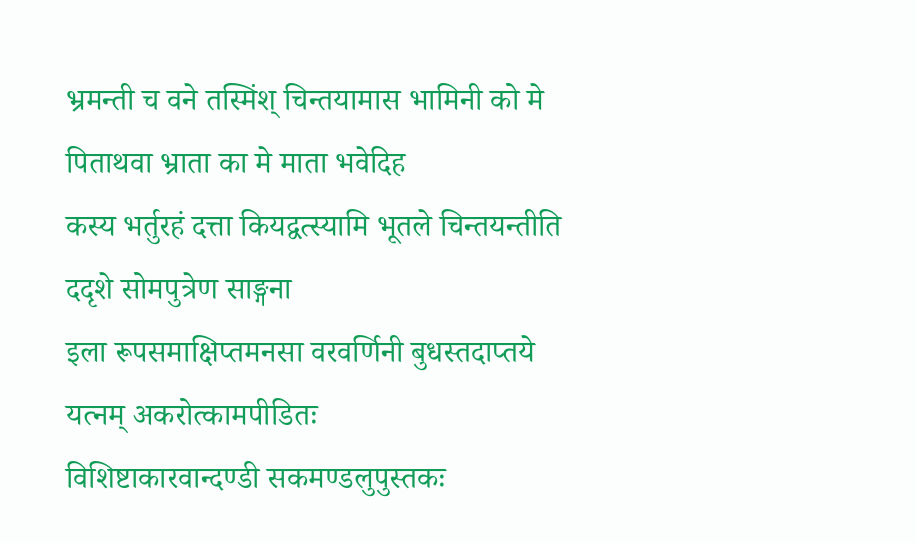भ्रमन्ती च वने तस्मिंश् चिन्तयामास भामिनी को मे पिताथवा भ्राता का मे माता भवेदिह
कस्य भर्तुरहं दत्ता कियद्वत्स्यामि भूतले चिन्तयन्तीति ददृशे सोमपुत्रेण साङ्गना
इला रूपसमाक्षिप्तमनसा वरवर्णिनी बुधस्तदाप्तये यत्नम् अकरोत्कामपीडितः
विशिष्टाकारवान्दण्डी सकमण्डलुपुस्तकः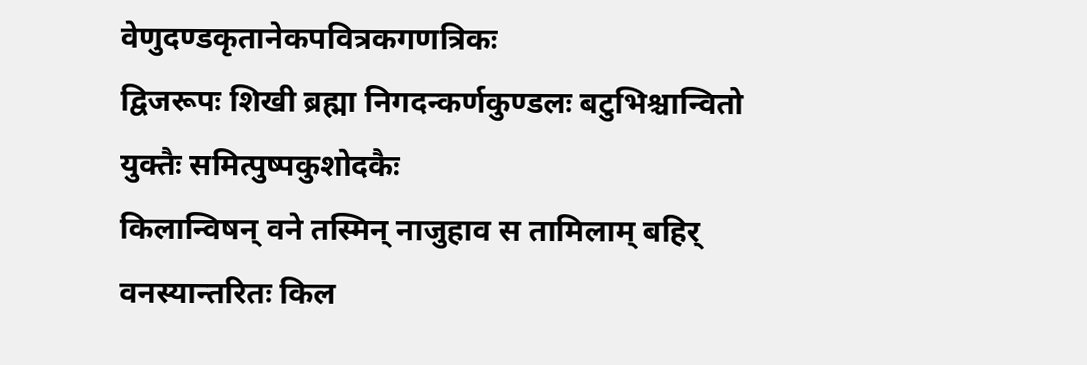वेणुदण्डकृतानेकपवित्रकगणत्रिकः
द्विजरूपः शिखी ब्रह्मा निगदन्कर्णकुण्डलः बटुभिश्चान्वितो युक्तैः समित्पुष्पकुशोदकैः
किलान्विषन् वने तस्मिन् नाजुहाव स तामिलाम् बहिर् वनस्यान्तरितः किल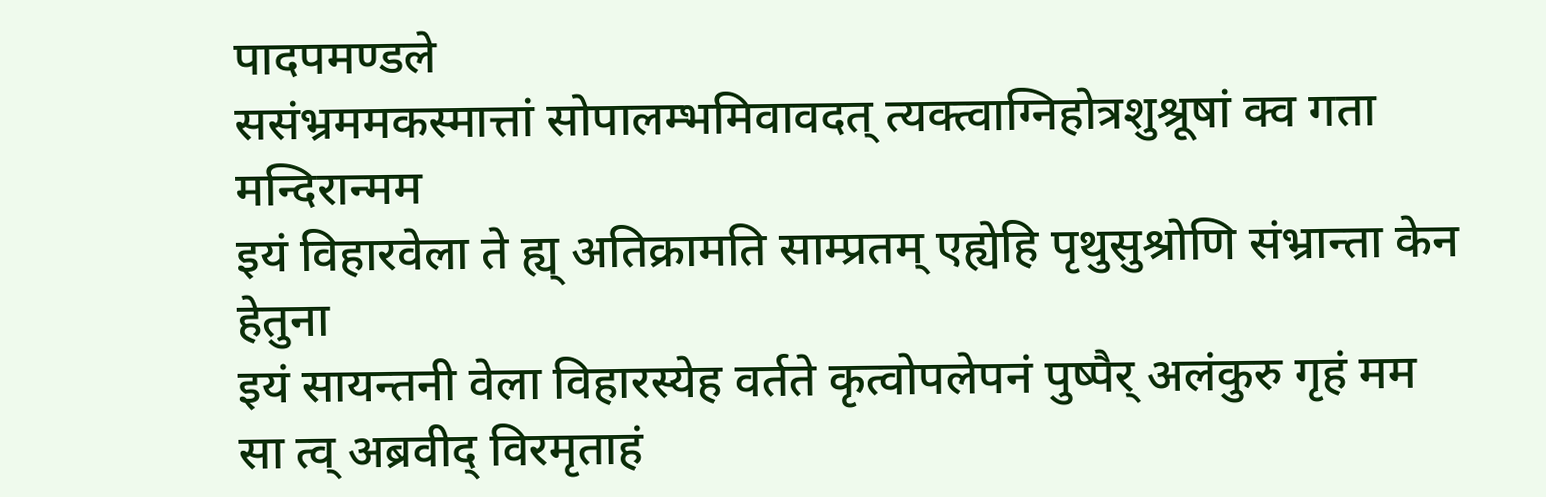पादपमण्डले
ससंभ्रममकस्मात्तां सोपालम्भमिवावदत् त्यक्त्वाग्निहोत्रशुश्रूषां क्व गता मन्दिरान्मम
इयं विहारवेला ते ह्य् अतिक्रामति साम्प्रतम् एह्येहि पृथुसुश्रोणि संभ्रान्ता केन हेतुना
इयं सायन्तनी वेला विहारस्येह वर्तते कृत्वोपलेपनं पुष्पैर् अलंकुरु गृहं मम
सा त्व् अब्रवीद् विरमृताहं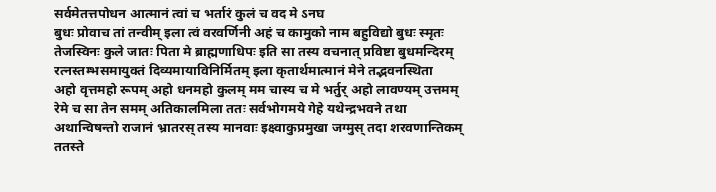सर्वमेतत्तपोधन आत्मानं त्वां च भर्तारं कुलं च वद मे ऽनघ
बुधः प्रोवाच तां तन्वीम् इला त्वं वरवर्णिनी अहं च कामुको नाम बहुविद्यो बुधः स्मृतः
तेजस्विनः कुले जातः पिता मे ब्राह्मणाधिपः इति सा तस्य वचनात् प्रविष्टा बुधमन्दिरम्
रत्नस्तम्भसमायुक्तं दिव्यमायाविनिर्मितम् इला कृतार्थमात्मानं मेने तद्भवनस्थिता
अहो वृत्तमहो रूपम् अहो धनमहो कुलम् मम चास्य च मे भर्तुर् अहो लावण्यम् उत्तमम्
रेमे च सा तेन समम् अतिकालमिला ततः सर्वभोगमये गेहे यथेन्द्रभवने तथा
अथान्विषन्तो राजानं भ्रातरस् तस्य मानवाः इक्ष्वाकुप्रमुखा जग्मुस् तदा शरवणान्तिकम्
ततस्ते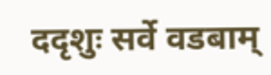ददृशुः सर्वे वडबाम्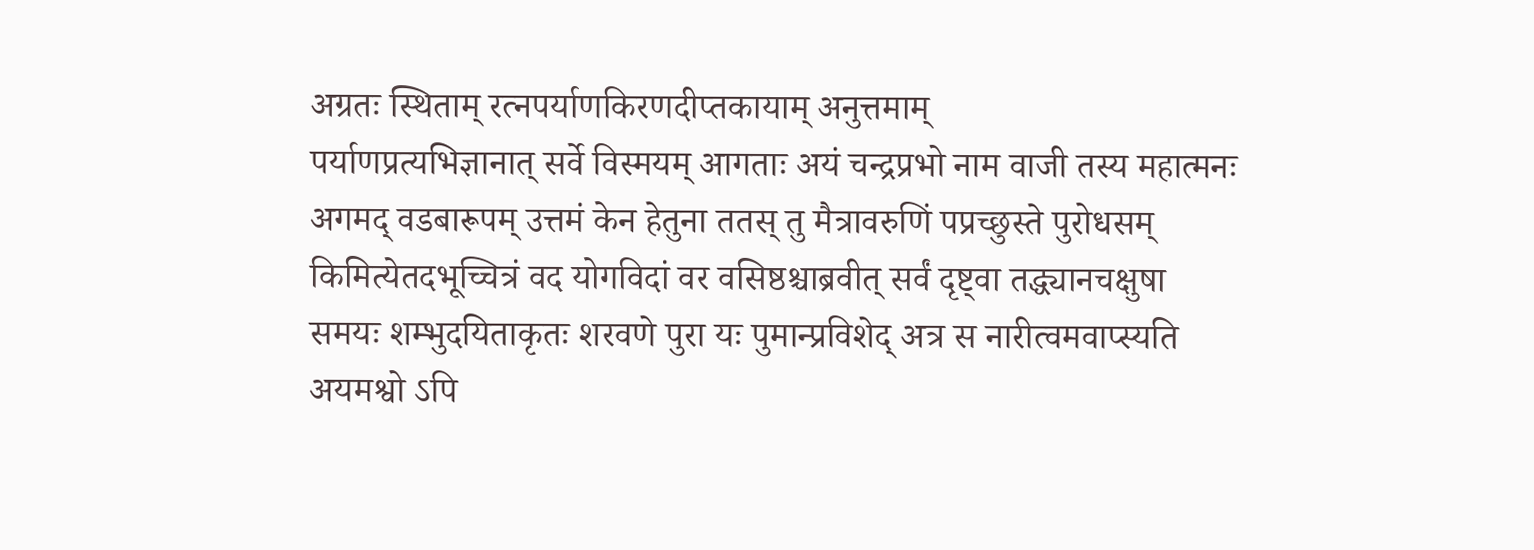अग्रतः स्थिताम् रत्नपर्याणकिरणदीप्तकायाम् अनुत्तमाम्
पर्याणप्रत्यभिज्ञानात् सर्वे विस्मयम् आगताः अयं चन्द्रप्रभो नाम वाजी तस्य महात्मनः
अगमद् वडबारूपम् उत्तमं केन हेतुना ततस् तु मैत्रावरुणिं पप्रच्छुस्ते पुरोधसम्
किमित्येतदभूच्चित्रं वद योगविदां वर वसिष्ठश्चाब्रवीत् सर्वं दृष्ट्वा तद्ध्यानचक्षुषा
समयः शम्भुदयिताकृतः शरवणे पुरा यः पुमान्प्रविशेद् अत्र स नारीत्वमवाप्स्यति
अयमश्वो ऽपि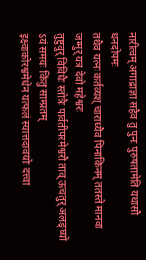नारीत्वम् अगाद्राज्ञा सहैव तु पुनः पुरुषतामेति यथासौ धनदोपमः
तथैव यत्नः कर्तव्यश् चाराध्यैव पिनाकिनम् ततस्ते मानवा जग्मुर् यत्र देवो महेश्वरः
तुष्टुवुर् विविधैः स्तोत्रैः पार्वतीपरमेश्वरौ ताव् ऊचतुर् अलङ्घ्यो ऽयं समयः किंतु साम्प्रतम्
इक्ष्वाकोरश्वमेधेन यत्फलं स्यात्तदावयोः दत्त्वा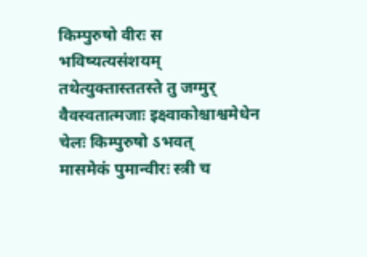किम्पुरुषो वीरः स भविष्यत्यसंशयम्
तथेत्युक्तास्ततस्ते तु जग्मुर् वैवस्वतात्मजाः इक्ष्वाकोश्चाश्वमेधेन चेलः किम्पुरुषो ऽभवत्
मासमेकं पुमान्वीरः स्त्री च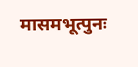मासमभूत्पुनः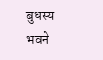बुधस्य भवने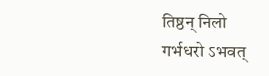तिष्ठन् निलो गर्भधरो ऽभवत्